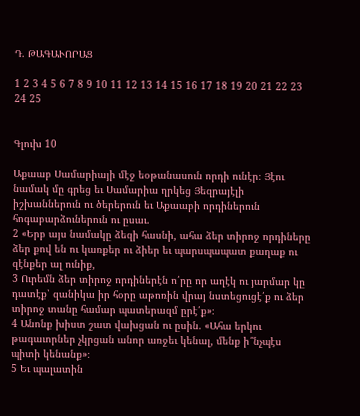Դ. ԹԱԳԱՒՈՐԱՑ

1 2 3 4 5 6 7 8 9 10 11 12 13 14 15 16 17 18 19 20 21 22 23 24 25


Գլուխ 10

Աքաաբ Սամարիայի մէջ եօթանասուն որդի ունէր։ Յէու նամակ մը գրեց եւ Սամարիա ղրկեց Յեզրայէլի իշխաններուն ու ծերերուն եւ Աքաաբի որդիներուն հոգաբարձուներուն ու ըսաւ.
2 «Երբ այս նամակը ձեզի հասնի, ահա ձեր տիրոջ որդիները ձեր քով են ու կառքեր ու ձիեր եւ պարսպապատ քաղաք ու զէնքեր ալ ունիք,
3 Ուրեմն ձեր տիրոջ որդիներէն ո՛րը որ աղէկ ու յարմար կը դատէք՝ զանիկա իր հօրը աթոռին վրայ նստեցուցէ՛ք ու ձեր տիրոջ տանը համար պատերազմ ըրէ՛ք»։
4 Անոնք խիստ շատ վախցան ու ըսին. «Ահա երկու թագաւորներ չկրցան անոր առջեւ կենալ, մենք ի՞նչպէս պիտի կենանք»։
5 Եւ պալատին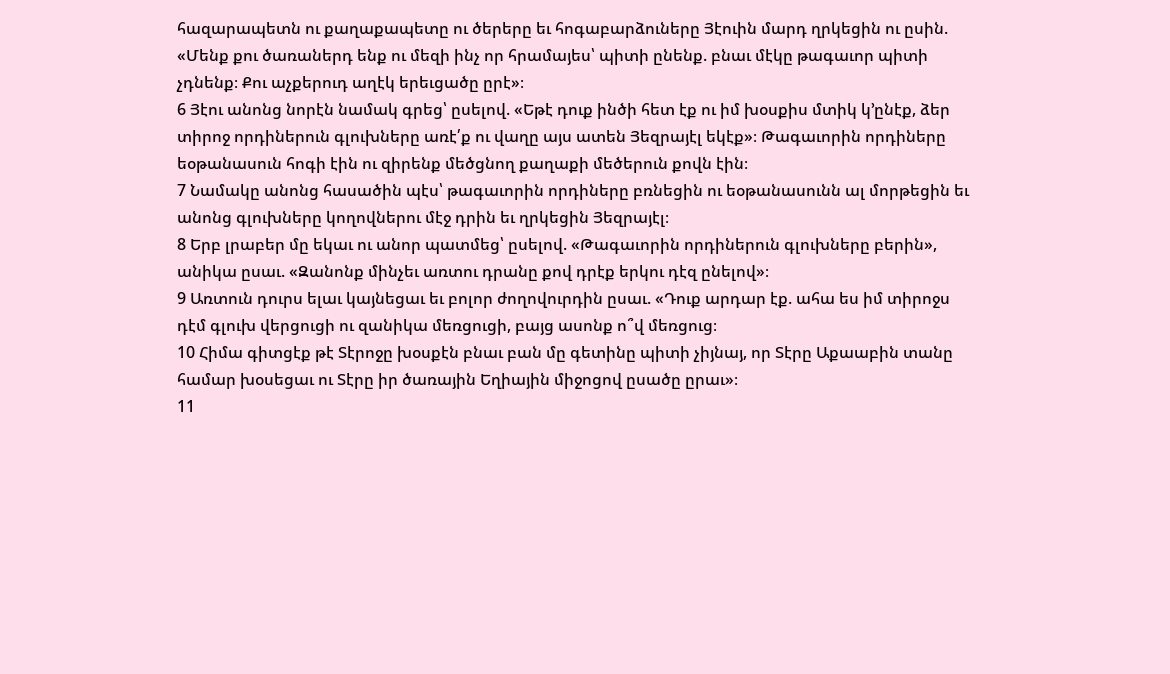հազարապետն ու քաղաքապետը ու ծերերը եւ հոգաբարձուները Յէուին մարդ ղրկեցին ու ըսին. «Մենք քու ծառաներդ ենք ու մեզի ինչ որ հրամայես՝ պիտի ընենք. բնաւ մէկը թագաւոր պիտի չդնենք։ Քու աչքերուդ աղէկ երեւցածը ըրէ»։
6 Յէու անոնց նորէն նամակ գրեց՝ ըսելով. «Եթէ դուք ինծի հետ էք ու իմ խօսքիս մտիկ կ’ընէք, ձեր տիրոջ որդիներուն գլուխները առէ՛ք ու վաղը այս ատեն Յեզրայէլ եկէք»։ Թագաւորին որդիները եօթանասուն հոգի էին ու զիրենք մեծցնող քաղաքի մեծերուն քովն էին։
7 Նամակը անոնց հասածին պէս՝ թագաւորին որդիները բռնեցին ու եօթանասունն ալ մորթեցին եւ անոնց գլուխները կողովներու մէջ դրին եւ ղրկեցին Յեզրայէլ։
8 Երբ լրաբեր մը եկաւ ու անոր պատմեց՝ ըսելով. «Թագաւորին որդիներուն գլուխները բերին», անիկա ըսաւ. «Զանոնք մինչեւ առտու դրանը քով դրէք երկու դէզ ընելով»։
9 Առտուն դուրս ելաւ կայնեցաւ եւ բոլոր ժողովուրդին ըսաւ. «Դուք արդար էք. ահա ես իմ տիրոջս դէմ գլուխ վերցուցի ու զանիկա մեռցուցի, բայց ասոնք ո՞վ մեռցուց։
10 Հիմա գիտցէք թէ Տէրոջը խօսքէն բնաւ բան մը գետինը պիտի չիյնայ, որ Տէրը Աքաաբին տանը համար խօսեցաւ ու Տէրը իր ծառային Եղիային միջոցով ըսածը ըրաւ»։
11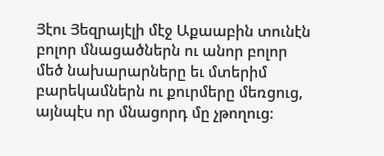Յէու Յեզրայէլի մէջ Աքաաբին տունէն բոլոր մնացածներն ու անոր բոլոր մեծ նախարարները եւ մտերիմ բարեկամներն ու քուրմերը մեռցուց, այնպէս որ մնացորդ մը չթողուց։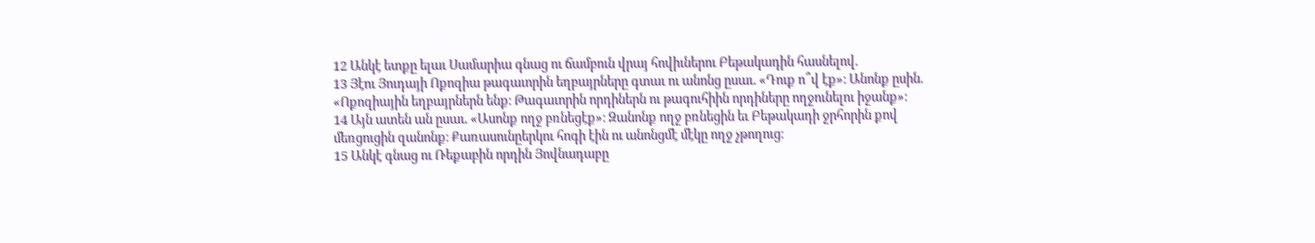12 Անկէ ետքը ելաւ Սամարիա գնաց ու ճամբուն վրայ հովիւներու Բեթակադին հասնելով.
13 Յէու Յուդայի Ոքոզիա թագաւորին եղբայրները գտաւ ու անոնց ըսաւ. «Դուք ո՞վ էք»։ Անոնք ըսին. «Ոքոզիային եղբայրներն ենք։ Թագաւորին որդիներն ու թագուհիին որդիները ողջունելու իջանք»։
14 Այն ատեն ան ըսաւ. «Ասոնք ողջ բռնեցէք»։ Զանոնք ողջ բռնեցին եւ Բեթակադի ջրհորին քով մեռցուցին զանոնք։ Քառասունըերկու հոգի էին ու անոնցմէ մէկը ողջ չթողուց։
15 Անկէ գնաց ու Ռեքաբին որդին Յովնադաբը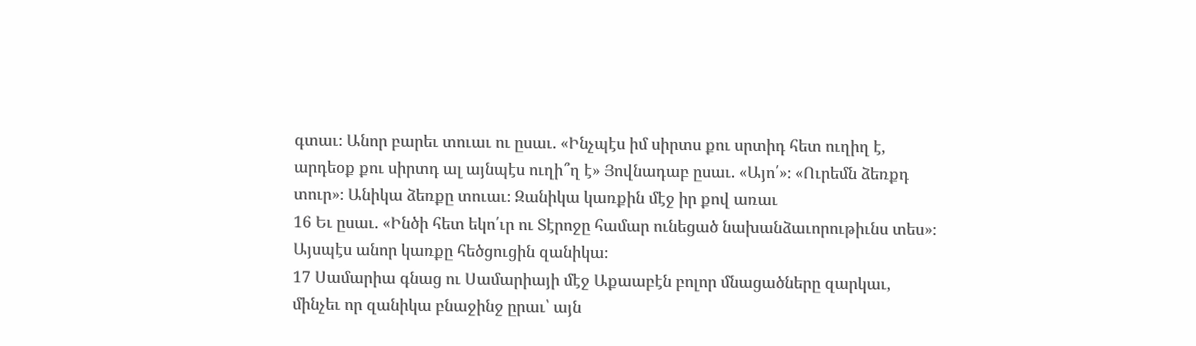գտաւ։ Անոր բարեւ տուաւ ու ըսաւ. «Ինչպէս իմ սիրտս քու սրտիդ հետ ուղիղ է, արդեօք քու սիրտդ ալ այնպէս ուղի՞ղ է» Յովնադաբ ըսաւ. «Այո՛»։ «Ուրեմն ձեռքդ տուր»։ Անիկա ձեռքը տուաւ։ Զանիկա կառքին մէջ իր քով առաւ
16 Եւ ըսաւ. «Ինծի հետ եկո՛ւր ու Տէրոջը համար ունեցած նախանձաւորութիւնս տես»։ Այսպէս անոր կառքը հեծցուցին զանիկա։
17 Սամարիա գնաց ու Սամարիայի մէջ Աքաաբէն բոլոր մնացածները զարկաւ, մինչեւ որ զանիկա բնաջինջ ըրաւ՝ այն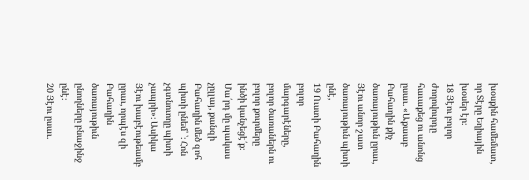խօսքին համեմատ, որ Տէրը Եղիային խօսեր էր։
18 Յէու բոլոր ժողովուրդը հաւաքեց ու անոնց ըսաւ. «Աքաաբ Բահաղին քիչ ծառայութիւն ըրաւ, Յէու անոր շատ ծառայութիւն պիտի ընէ,
19 Ուստի Բահաղին բոլոր մարգարէները, բոլոր ծառաներն ու բոլոր քուրմերը ինծի կանչեցէ՛ք։ Մա՛րդ մը պակաս չըլլայ, քանզի Բահաղին մեծ զոհ պիտի ընեմ՝ ՝։ Հոն չգտնուողը պիտի չապրի»։ Ասիկա Յէու խաբէութեամբ ըրաւ, որպէս զի Բահաղին ծառայութիւն ընողները բնաջինջ ընէ։
20 Յէու ըսաւ.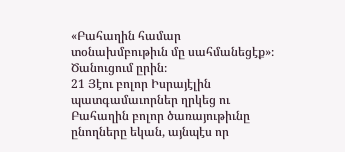«Բահաղին համար տօնախմբութիւն մը սահմանեցէք»։ Ծանուցում ըրին։
21 Յէու բոլոր Իսրայէլին պատգամաւորներ ղրկեց ու Բահաղին բոլոր ծառայութիւնը ընողները եկան, այնպէս որ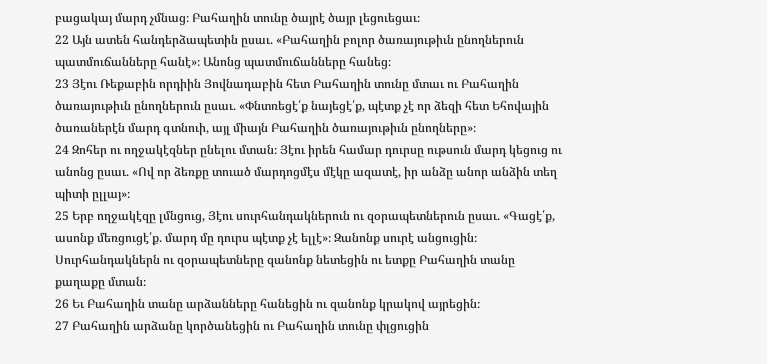բացակայ մարդ չմնաց։ Բահաղին տունը ծայրէ ծայր լեցուեցաւ։
22 Այն ատեն հանդերձապետին ըսաւ. «Բահաղին բոլոր ծառայութիւն ընողներուն պատմուճանները հանէ»։ Անոնց պատմուճանները հանեց։
23 Յէու Ռեքաբին որդիին Յովնադաբին հետ Բահաղին տունը մտաւ ու Բահաղին ծառայութիւն ընողներուն ըսաւ. «Փնտռեցէ՛ք նայեցէ՛ք, պէտք չէ որ ձեզի հետ Եհովային ծառաներէն մարդ գտնուի, այլ միայն Բահաղին ծառայութիւն ընողները»։
24 Զոհեր ու ողջակէզներ ընելու մտան։ Յէու իրեն համար դուրսը ութսուն մարդ կեցուց ու անոնց ըսաւ. «Ով որ ձեռքը տուած մարդոցմէս մէկը ազատէ, իր անձը անոր անձին տեղ պիտի ըլլայ»։
25 Երբ ողջակէզը լմնցուց, Յէու սուրհանդակներուն ու զօրապետներուն ըսաւ. «Գացէ՛ք, ասոնք մեռցուցէ՛ք. մարդ մը դուրս պէտք չէ ելլէ»։ Զանոնք սուրէ անցուցին։ Սուրհանդակներն ու զօրապետները զանոնք նետեցին ու ետքը Բահաղին տանը քաղաքը մտան։
26 Եւ Բահաղին տանը արձանները հանեցին ու զանոնք կրակով այրեցին։
27 Բահաղին արձանը կործանեցին ու Բահաղին տունը փլցուցին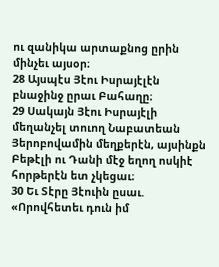ու զանիկա արտաքնոց ըրին մինչեւ այսօր։
28 Այսպէս Յէու Իսրայէլէն բնաջինջ ըրաւ Բահաղը։
29 Սակայն Յէու Իսրայէլի մեղանչել տուող Նաբատեան Յերոբովամին մեղքերէն, այսինքն Բեթէլի ու Դանի մէջ եղող ոսկիէ հորթերէն ետ չկեցաւ։
30 Եւ Տէրը Յէուին ըսաւ. «Որովհետեւ դուն իմ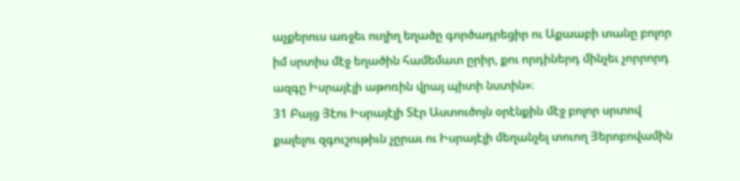աչքերուս առջեւ ուղիղ եղածը գործադրեցիր ու Աքաաբի տանը բոլոր իմ սրտիս մէջ եղածին համեմատ ըրիր, քու որդիներդ մինչեւ չորրորդ ազգը Իսրայէլի աթոռին վրայ պիտի նստին»։
31 Բայց Յէու Իսրայէլի Տէր Աստուծոյն օրէնքին մէջ բոլոր սրտով քալելու զգուշութիւն չըրաւ ու Իսրայէլի մեղանչել տուող Յերոբովամին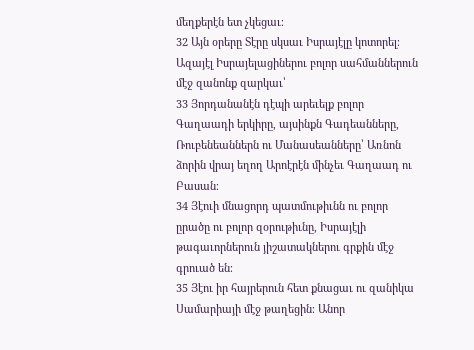մեղքերէն ետ չկեցաւ։
32 Այն օրերը Տէրը սկսաւ Իսրայէլը կոտորել։ Ազայէլ Իսրայելացիներու բոլոր սահմաններուն մէջ զանոնք զարկաւ՝
33 Յորդանանէն դէպի արեւելք բոլոր Գաղաադի երկիրը, այսինքն Գադեանները, Ռուբենեաններն ու Մանասեանները՝ Առնոն ձորին վրայ եղող Արոէրէն մինչեւ Գաղաադ ու Բասան։
34 Յէուի մնացորդ պատմութիւնն ու բոլոր ըրածը ու բոլոր զօրութիւնը, Իսրայէլի թագաւորներուն յիշատակներու գրքին մէջ գրուած են։
35 Յէու իր հայրերուն հետ քնացաւ ու զանիկա Սամարիայի մէջ թաղեցին։ Անոր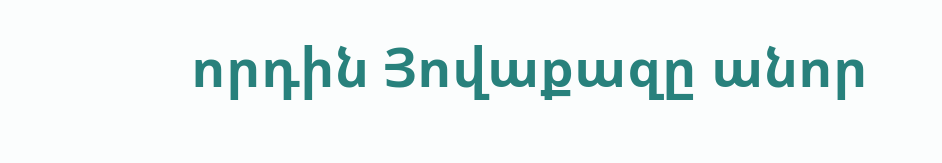որդին Յովաքազը անոր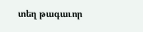տեղ թագաւոր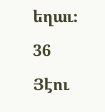եղաւ։
36 Յէու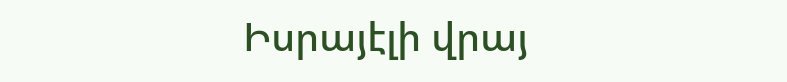Իսրայէլի վրայ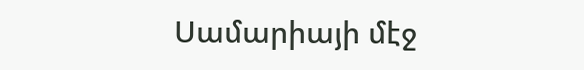Սամարիայի մէջ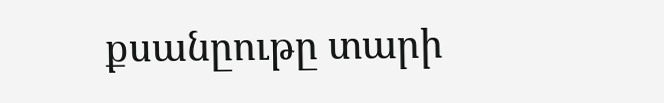քսանըութը տարի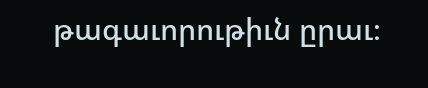թագաւորութիւն ըրաւ։